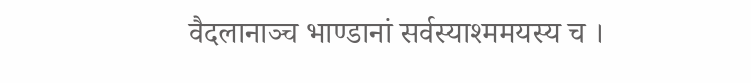वैदलानाञ्च भाण्डानां सर्वस्याश्ममयस्य च ।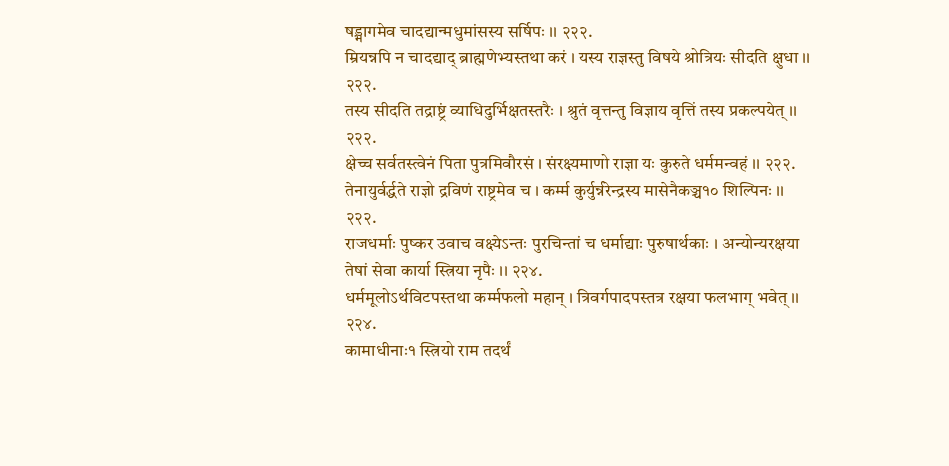षड्भागमेव चादद्यान्मधुमांसस्य सर्षिपः ।। २२२.
म्रियन्नपि न चादद्याद् ब्राह्मणेभ्यस्तथा करं । यस्य राज्ञस्तु विषये श्रोत्रियः सीदति क्षुधा ।। २२२.
तस्य सीदति तद्राष्ट्रं व्याधिदुर्भिक्षतस्तरैः । श्रुतं वृत्तन्तु विज्ञाय वृत्तिं तस्य प्रकल्पयेत् ।। २२२.
क्षेच्च सर्वतस्त्वेनं पिता पुत्रमिवौरसं । संरक्ष्यमाणो राज्ञा यः कुरुते धर्ममन्वहं ।। २२२.
तेनायुर्वर्द्धते राज्ञो द्रविणं राष्ट्रमेव च । कर्म्म कुर्युर्न्नरेन्द्रस्य मासेनैकञ्च१० शिल्पिनः ।। २२२.
राजधर्माः पुष्कर उवाच वक्ष्येऽन्तः पुरचिन्तां च धर्माद्याः पुरुषार्थकाः । अन्योन्यरक्षया तेषां सेवा कार्या स्त्रिया नृपैः ।। २२४.
धर्ममूलोऽर्थविटपस्तथा कर्म्मफलो महान् । त्रिवर्गपादपस्तत्र रक्षया फलभाग् भवेत् ।। २२४.
कामाधीनाः१ स्त्रियो राम तदर्थं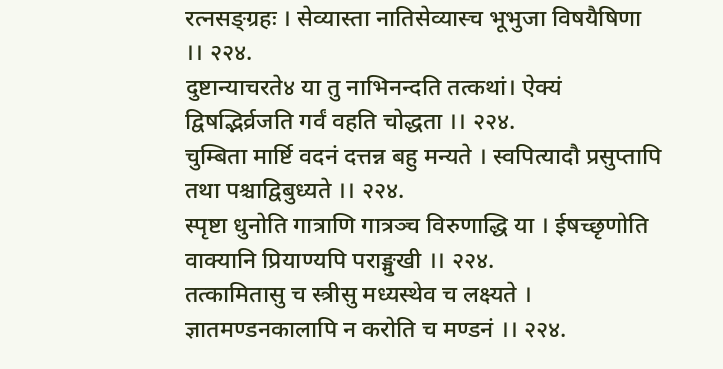रत्नसङ्ग्रहः । सेव्यास्ता नातिसेव्यास्च भूभुजा विषयैषिणा ।। २२४.
दुष्टान्याचरते४ या तु नाभिनन्दति तत्कथां। ऐक्यं द्विषद्भिर्व्रजति गर्वं वहति चोद्धता ।। २२४.
चुम्बिता मार्ष्टि वदनं दत्तन्न बहु मन्यते । स्वपित्यादौ प्रसुप्तापि तथा पश्चाद्विबुध्यते ।। २२४.
स्पृष्टा धुनोति गात्राणि गात्रञ्च विरुणाद्धि या । ईषच्छृणोति वाक्यानि प्रियाण्यपि पराङ्मुखी ।। २२४.
तत्कामितासु च स्त्रीसु मध्यस्थेव च लक्ष्यते । ज्ञातमण्डनकालापि न करोति च मण्डनं ।। २२४.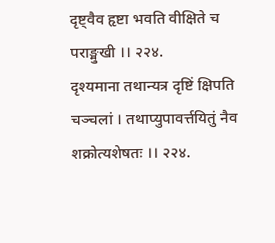दृष्ट्वैव हृष्टा भवति वीक्षिते च पराङ्मुखी ।। २२४.
दृश्यमाना तथान्यत्र दृष्टिं क्षिपति चञ्चलां । तथाप्युपावर्त्तयितुं नैव शक्रोत्यशेषतः ।। २२४.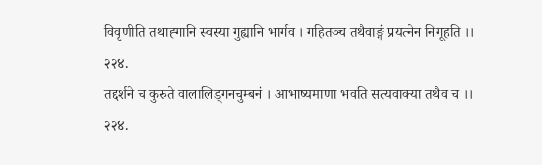विवृणीति तथाह्गानि स्वस्या गुह्यानि भार्गव । गहितञ्च तथैवाङ्गं प्रयत्नेन निगूहति ।। २२४.
तद्दर्शने च कुरुते वालालिड्गनचुम्बनं । आभाष्यमाणा भवति सत्यवाक्या तथैव च ।। २२४.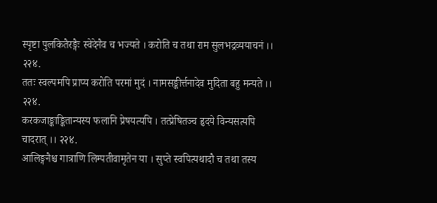स्पृष्टा पुलकितैरङ्गैः स्वेदेनैव च भज्यते । करोति च तथा राम सुलभद्रव्ययाचनं ।। २२४.
ततः स्वल्पमपि प्राप्य करोति परमां मुदं । नामसङ्कीर्त्तनादेव मुदिता बहु मन्यते ।। २२४.
करकजाङ्काङ्कितान्यस्य फलानि प्रेषयत्यपि । तत्प्रेषितञ्च हृदये विन्यसत्यपि चादरात् ।। २२४.
आलिङ्गनैश्च गात्राणि लिम्पतीवामृतेन या । सुप्ते स्वपित्यथादौ च तथा तस्य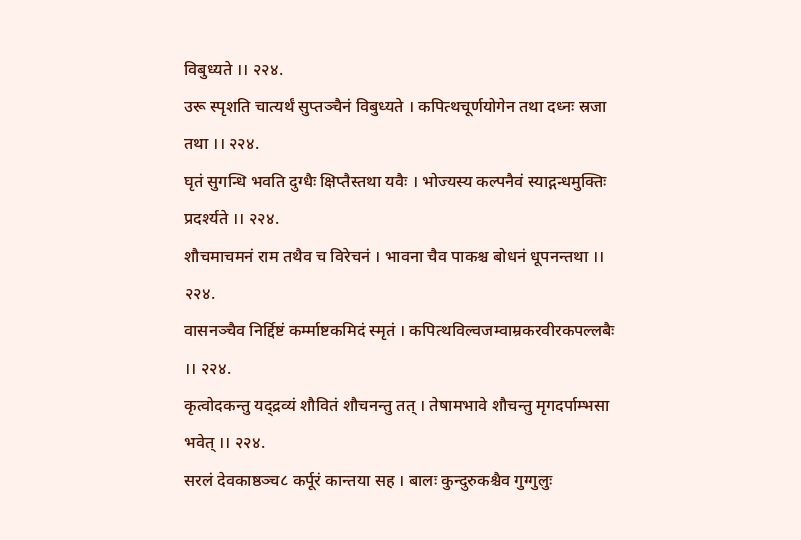विबुध्यते ।। २२४.
उरू स्पृशति चात्यर्थं सुप्तञ्चैनं विबुध्यते । कपित्थचूर्णयोगेन तथा दध्नः स्रजा तथा ।। २२४.
घृतं सुगन्धि भवति दुग्धैः क्षिप्तैस्तथा यवैः । भोज्यस्य कल्पनैवं स्याद्गन्धमुक्तिः प्रदर्श्यते ।। २२४.
शौचमाचमनं राम तथैव च विरेचनं । भावना चैव पाकश्च बोधनं धूपनन्तथा ।। २२४.
वासनञ्चैव निर्द्दिष्टं कर्म्माष्टकमिदं स्मृतं । कपित्थविल्वजम्वाम्रकरवीरकपल्लबैः ।। २२४.
कृत्वोदकन्तु यद्द्रव्यं शौवितं शौचनन्तु तत् । तेषामभावे शौचन्तु मृगदर्पाम्भसा भवेत् ।। २२४.
सरलं देवकाष्ठञ्च८ कर्पूरं कान्तया सह । बालः कुन्दुरुकश्चैव गुग्गुलुः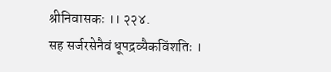श्रीनिवासकः ।। २२४.
सह सर्जरसेनैवं धूपद्रव्यैकविंशतिः ।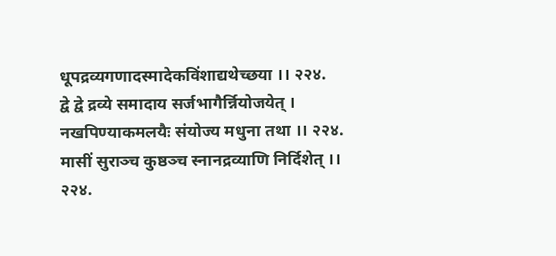धूपद्रव्यगणादस्मादेकविंशाद्यथेच्छया ।। २२४.
द्वे द्वे द्रव्ये समादाय सर्जभागैर्न्नियोजयेत् । नखपिण्याकमलयैः संयोज्य मधुना तथा ।। २२४.
मासीं सुराञ्च कुष्ठञ्च स्नानद्रव्याणि निर्दिशेत् ।। २२४.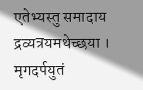एतेभ्यस्तु समादाय द्रव्यत्रयमथेच्छया । मृगदर्पयुतं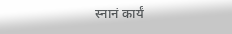स्नानं कार्यं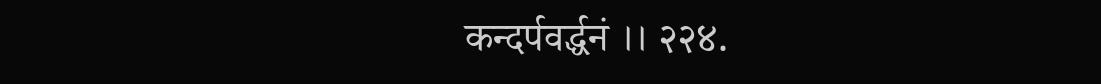कन्दर्पवर्द्धनं ।। २२४.